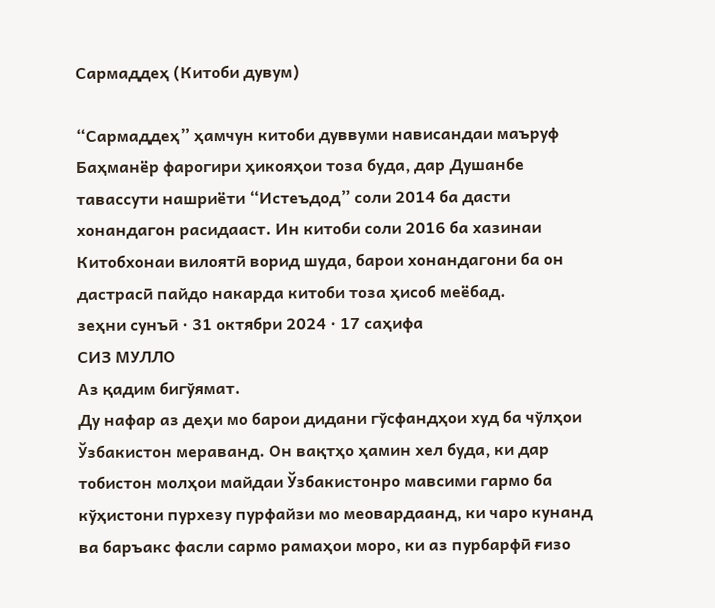Сармаддеҳ (Китоби дувум)

“Сармаддеҳ” ҳамчун китоби дуввуми нависандаи маъруф Баҳманёр фарогири ҳикояҳои тоза буда, дар Душанбе тавассути нашриёти “Истеъдод” соли 2014 ба дасти хонандагон расидааст. Ин китоби соли 2016 ба хазинаи Китобхонаи вилоятӣ ворид шуда, барои хонандагони ба он дастрасӣ пайдо накарда китоби тоза ҳисоб меёбад.
зеҳни сунъӣ · 31 октябри 2024 · 17 саҳифа
СИЗ МУЛЛО
Аз қадим бигўямат.
Ду нафар аз деҳи мо барои дидани гўсфандҳои худ ба чўлҳои Ўзбакистон мераванд. Он вақтҳо ҳамин хел буда, ки дар тобистон молҳои майдаи Ўзбакистонро мавсими гармо ба кўҳистони пурхезу пурфайзи мо меовардаанд, ки чаро кунанд ва баръакс фасли сармо рамаҳои моро, ки аз пурбарфӣ ғизо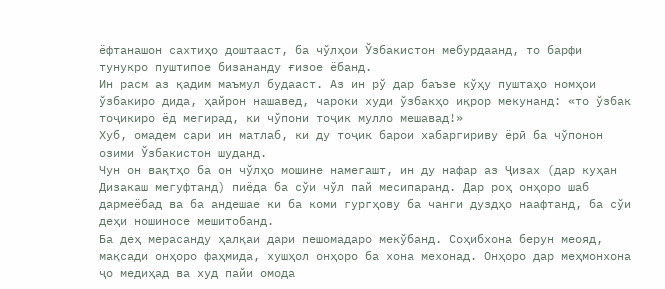ёфтанашон сахтиҳо доштааст, ба чўлҳои Ўзбакистон мебурдаанд, то барфи тунукро пуштипое бизананду ғизое ёбанд.
Ин расм аз қадим маъмул будааст. Аз ин рў дар баъзе кўҳу пуштаҳо номҳои ўзбакиро дида, ҳайрон нашавед, чароки худи ўзбакҳо иқрор мекунанд: «то ўзбак тоҷикиро ёд мегирад, ки чўпони тоҷик мулло мешавад!»
Хуб, омадем сари ин матлаб, ки ду тоҷик барои хабаргириву ёрӣ ба чўпонон озими Ўзбакистон шуданд.
Чун он вақтҳо ба он чўлҳо мошине намегашт, ин ду нафар аз Ҷизах (дар куҳан Дизакаш мегуфтанд) пиёда ба сўи чўл пай месипаранд. Дар роҳ онҳоро шаб дармеёбад ва ба андешае ки ба коми гургҳову ба чанги дуздҳо наафтанд, ба сўи деҳи ношиносе мешитобанд.
Ба деҳ мерасанду ҳалқаи дари пешомадаро мекўбанд. Соҳибхона берун меояд, мақсади онҳоро фаҳмида, хушҳол онҳоро ба хона мехонад. Онҳоро дар меҳмонхона ҷо медиҳад ва худ пайи омода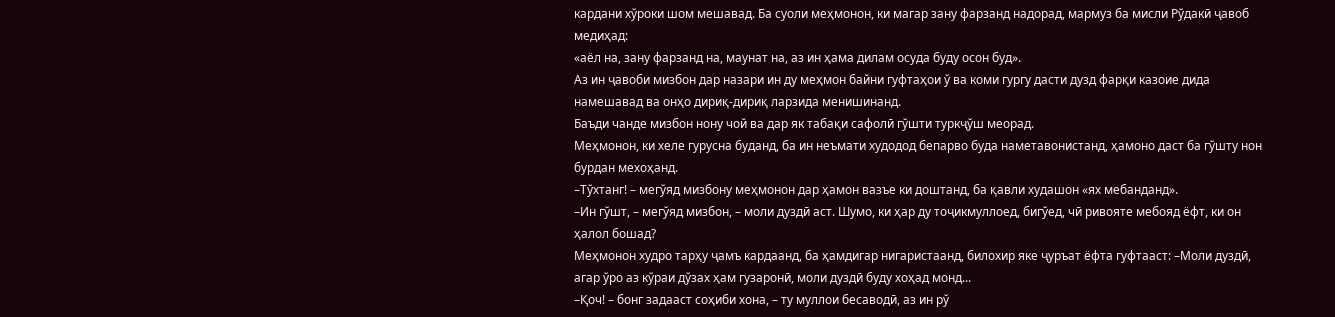кардани хўроки шом мешавад. Ба суоли меҳмонон, ки магар зану фарзанд надорад, мармуз ба мисли Рўдакӣ ҷавоб медиҳад:
«аёл на, зану фарзанд на, маунат на, аз ин ҳама дилам осуда буду осон буд».
Аз ин ҷавоби мизбон дар назари ин ду меҳмон байни гуфтаҳои ў ва коми гургу дасти дузд фарқи казоие дида намешавад ва онҳо дириқ-дириқ ларзида менишинанд.
Баъди чанде мизбон нону чой ва дар як табақи сафолӣ гўшти туркҷўш меорад.
Меҳмонон, ки хеле гурусна буданд, ба ин неъмати худодод бепарво буда наметавонистанд, ҳамоно даст ба гўшту нон бурдан мехоҳанд.
–Тўхтанг! – мегўяд мизбону меҳмонон дар ҳамон вазъе ки доштанд, ба қавли худашон «ях мебанданд».
–Ин гўшт, – мегўяд мизбон, – моли дуздӣ аст. Шумо, ки ҳар ду тоҷикмуллоед, бигўед, чӣ ривояте мебояд ёфт, ки он ҳалол бошад?
Меҳмонон худро тарҳу ҷамъ кардаанд, ба ҳамдигар нигаристаанд, билохир яке ҷуръат ёфта гуфтааст: –Моли дуздӣ, агар ўро аз кўраи дўзах ҳам гузаронӣ, моли дуздӣ буду хоҳад монд...
–Қоч! – бонг задааст соҳиби хона, – ту муллои бесаводӣ, аз ин рў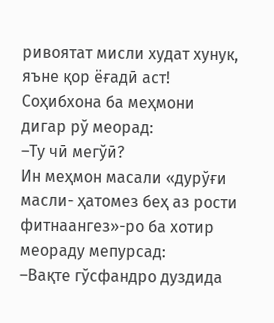ривоятат мисли худат хунук, яъне қор ёғадӣ аст!
Соҳибхона ба меҳмони дигар рў меорад:
–Ту чӣ мегўӣ?
Ин меҳмон масали «дурўғи масли- ҳатомез беҳ аз рости фитнаангез»-ро ба хотир меораду мепурсад:
–Вақте гўсфандро дуздида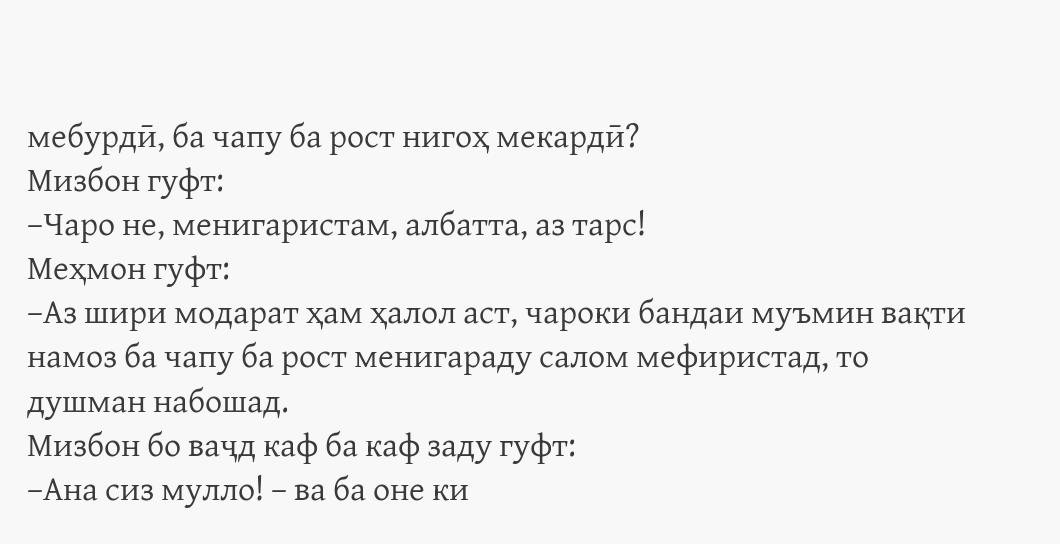мебурдӣ, ба чапу ба рост нигоҳ мекардӣ?
Мизбон гуфт:
–Чаро не, менигаристам, албатта, аз тарс!
Меҳмон гуфт:
–Аз шири модарат ҳам ҳалол аст, чароки бандаи муъмин вақти намоз ба чапу ба рост менигараду салом мефиристад, то душман набошад.
Мизбон бо ваҷд каф ба каф заду гуфт:
–Ана сиз мулло! – ва ба оне ки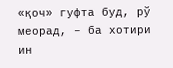«қоч» гуфта буд, рў меорад, – ба хотири ин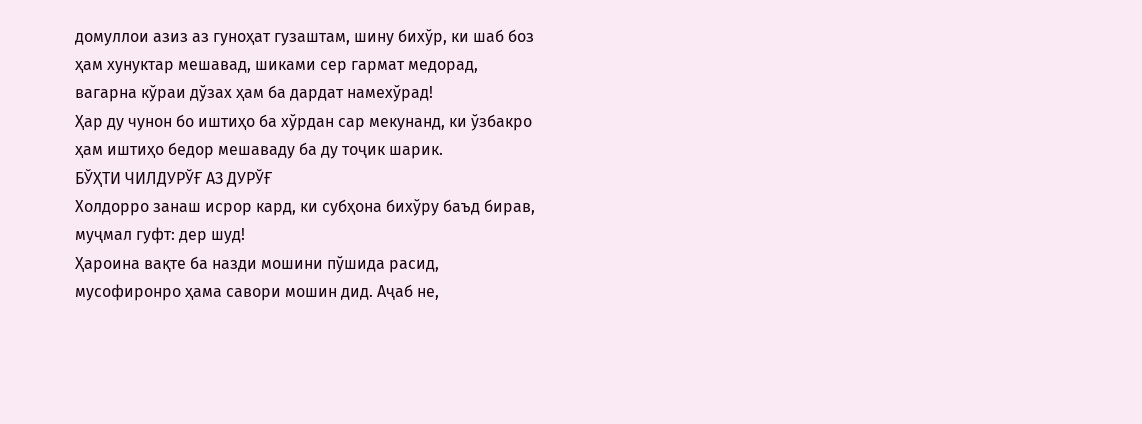домуллои азиз аз гуноҳат гузаштам, шину бихўр, ки шаб боз ҳам хунуктар мешавад, шиками сер гармат медорад, вагарна кўраи дўзах ҳам ба дардат намехўрад!
Ҳар ду чунон бо иштиҳо ба хўрдан сар мекунанд, ки ўзбакро ҳам иштиҳо бедор мешаваду ба ду тоҷик шарик.
БЎҲТИ ЧИЛДУРЎҒ АЗ ДУРЎҒ
Холдорро занаш исрор кард, ки субҳона бихўру баъд бирав, муҷмал гуфт: дер шуд!
Ҳароина вақте ба назди мошини пўшида расид, мусофиронро ҳама савори мошин дид. Аҷаб не,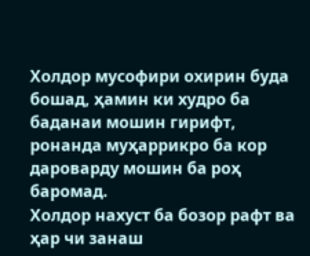Холдор мусофири охирин буда бошад, ҳамин ки худро ба баданаи мошин гирифт, ронанда муҳаррикро ба кор дароварду мошин ба роҳ баромад.
Холдор нахуст ба бозор рафт ва ҳар чи занаш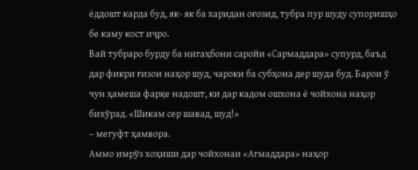ёддошт карда буд, як- як ба харидан оғозид, тубра пур шуду супоришҳо бе каму кост иҷро.
Вай тубраро бурду ба нигаҳбони саройи «Сармаддара» супурд, баъд дар фикри ғизои наҳор шуд, чароки ба субҳона дер шуда буд. Барои ў чун ҳамеша фарқе надошт, ки дар кадом ошхона ё чойхона наҳор бихўрад. «Шикам сер шавад, шуд!»
– мегуфт ҳамвора.
Аммо имрўз хоҳиши дар чойхонаи «Агмаддара» наҳор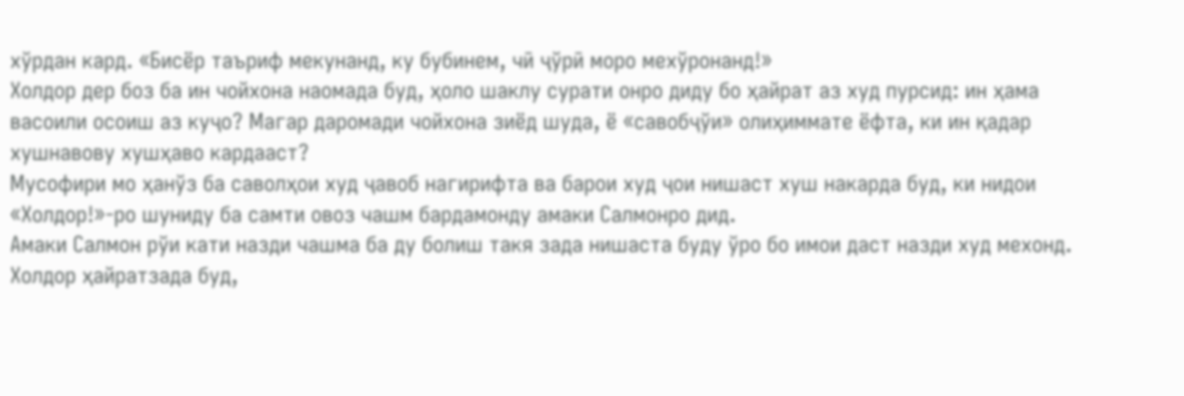хўрдан кард. «Бисёр таъриф мекунанд, ку бубинем, чӣ ҷўрӣ моро мехўронанд!»
Холдор дер боз ба ин чойхона наомада буд, ҳоло шаклу сурати онро диду бо ҳайрат аз худ пурсид: ин ҳама васоили осоиш аз куҷо? Магар даромади чойхона зиёд шуда, ё «савобҷўи» олиҳиммате ёфта, ки ин қадар хушнавову хушҳаво кардааст?
Мусофири мо ҳанўз ба саволҳои худ ҷавоб нагирифта ва барои худ ҷои нишаст хуш накарда буд, ки нидои «Холдор!»-ро шуниду ба самти овоз чашм бардамонду амаки Салмонро дид.
Амаки Салмон рўи кати назди чашма ба ду болиш такя зада нишаста буду ўро бо имои даст назди худ мехонд.
Холдор ҳайратзада буд,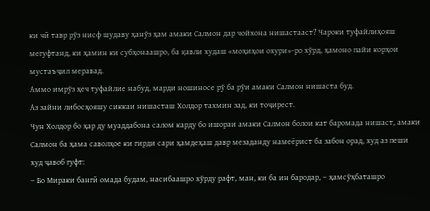ки чӣ тавр рўз нисф шудаву ҳанўз ҳам амаки Салмон дар чойхона нишастааст? Чароки туфайлиҳояш мегуфтанд, ки ҳамин ки субҳонаашро, ба қавли худаш «моҳиҳои охури»-ро хўрд, ҳамоно пайи корҳои мустаъҷил меравад.
Аммо имрўз ҳеч туфайлие набуд, марди ношиносе рў ба рўи амаки Салмон нишаста буд.
Аз зайни либосҳояшу сиккаи нишасташ Холдор тахмин зад, ки тоҷирест.
Чун Холдор бо ҳар ду муаддабона салом карду бо ишораи амаки Салмон болои кат баромада нишаст, амаки Салмон ба ҳама саволҳое ки гирди сари ҳамдеҳаш давр мезаданду намеёрист ба забон орад, худ аз пеши худ ҷавоб гуфт:
– Бо Мираки бангӣ омада будам, насибаашро хўрду рафт, ман, ки ба ин бародар, – ҳамсўҳбаташро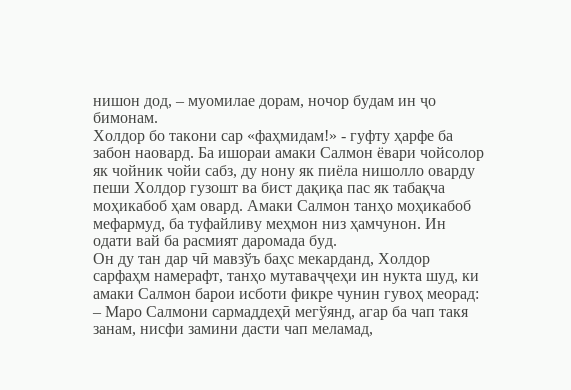нишон дод, – муомилае дорам, ночор будам ин ҷо бимонам.
Холдор бо такони сар «фаҳмидам!» - гуфту ҳарфе ба забон наовард. Ба ишораи амаки Салмон ёвари чойсолор як чойник чойи сабз, ду нону як пиёла нишолло оварду пеши Холдор гузошт ва бист дақиқа пас як табақча моҳикабоб ҳам овард. Амаки Салмон танҳо моҳикабоб мефармуд, ба туфайливу меҳмон низ ҳамчунон. Ин одати вай ба расмият даромада буд.
Он ду тан дар чӣ мавзўъ баҳс мекарданд, Холдор сарфаҳм намерафт, танҳо мутаваҷҷеҳи ин нукта шуд, ки амаки Салмон барои исботи фикре чунин гувоҳ меорад:
– Маро Салмони сармаддеҳӣ мегўянд, агар ба чап такя занам, нисфи замини дасти чап меламад,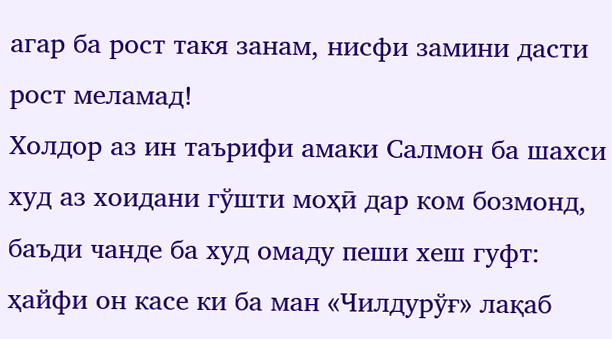агар ба рост такя занам, нисфи замини дасти рост меламад!
Холдор аз ин таърифи амаки Салмон ба шахси худ аз хоидани гўшти моҳӣ дар ком бозмонд, баъди чанде ба худ омаду пеши хеш гуфт: ҳайфи он касе ки ба ман «Чилдурўғ» лақаб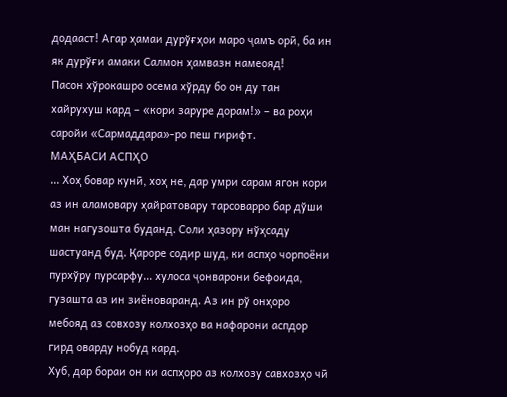додааст! Агар ҳамаи дурўғҳои маро ҷамъ орӣ, ба ин як дурўғи амаки Салмон ҳамвазн намеояд!
Пасон хўрокашро осема хўрду бо он ду тан хайрухуш кард – «кори заруре дорам!» – ва роҳи саройи «Сармаддара»-ро пеш гирифт.
МАҲБАСИ АСПҲО
... Хоҳ бовар кунӣ, хоҳ не, дар умри сарам ягон кори аз ин аламовару ҳайратовару тарсоварро бар дўши ман нагузошта буданд. Соли ҳазору нўҳсаду шастуанд буд. Қароре содир шуд, ки аспҳо чорпоёни пурхўру пурсарфу... хулоса ҷонварони бефоида, гузашта аз ин зиёноваранд. Аз ин рў онҳоро мебояд аз совхозу колхозҳо ва нафарони аспдор гирд оварду нобуд кард.
Хуб, дар бораи он ки аспҳоро аз колхозу савхозҳо чӣ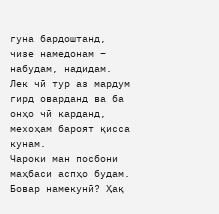гуна бардоштанд, чизе намедонам – набудам, надидам. Лек чӣ тур аз мардум гирд оварданд ва ба онҳо чӣ карданд, мехоҳам бароят қисса кунам.
Чароки ман посбони маҳбаси аспҳо будам.
Бовар намекунӣ? Ҳақ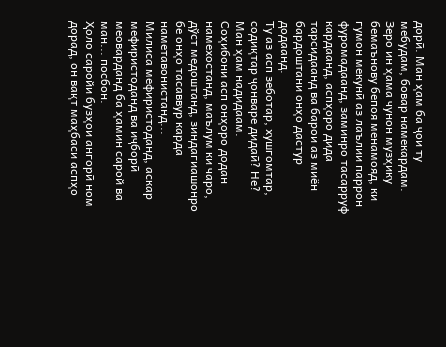дорӣ. Ман ҳам ба ҷои ту мебудам, бовар намекардам.
Зеро ин ҳама чунон музҳику бемаънову бепоя менамояд, ки гумон мекунӣ аз лаълии паррон фуромадаанд, заминро тасарруф кардаанд, аспҳоро дида тарсидаанд ва барои аз миён бардоштани онҳо дастур додаанд.
Ту аз асп зеботар, хушгомтар, содиқтар ҷонваре дидаӣ? Не? Ман ҳам надидаам.
Соҳибони асп онҳоро додан намехостанд, маълум ки чаро, дўст медоштанд, зиндагиашонро бе онҳо тасаввур карда наметавонистанд...
Милиса мефиристоданд, аскар мефиристоданд ва иҷборӣ меоварданд ба ҳамин сарой ва ман... посбон.
Ҳоло саройи бузҳои ангорӣ ном дорад, он вақт маҳбаси аспҳо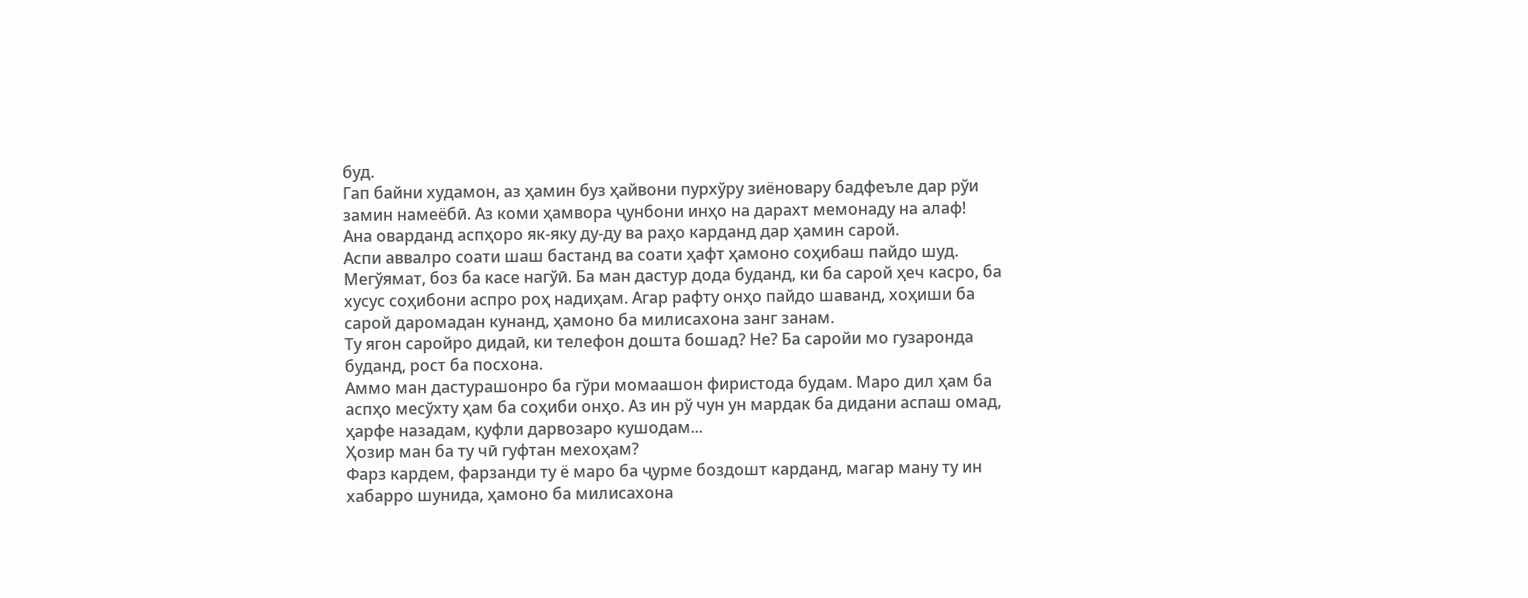буд.
Гап байни худамон, аз ҳамин буз ҳайвони пурхўру зиёновару бадфеъле дар рўи замин намеёбӣ. Аз коми ҳамвора ҷунбони инҳо на дарахт мемонаду на алаф!
Ана оварданд аспҳоро як-яку ду-ду ва раҳо карданд дар ҳамин сарой.
Аспи аввалро соати шаш бастанд ва соати ҳафт ҳамоно соҳибаш пайдо шуд. Мегўямат, боз ба касе нагўӣ. Ба ман дастур дода буданд, ки ба сарой ҳеч касро, ба хусус соҳибони аспро роҳ надиҳам. Агар рафту онҳо пайдо шаванд, хоҳиши ба сарой даромадан кунанд, ҳамоно ба милисахона занг занам.
Ту ягон саройро дидаӣ, ки телефон дошта бошад? Не? Ба саройи мо гузаронда буданд, рост ба посхона.
Аммо ман дастурашонро ба гўри момаашон фиристода будам. Маро дил ҳам ба аспҳо месўхту ҳам ба соҳиби онҳо. Аз ин рў чун ун мардак ба дидани аспаш омад, ҳарфе назадам, қуфли дарвозаро кушодам...
Ҳозир ман ба ту чӣ гуфтан мехоҳам?
Фарз кардем, фарзанди ту ё маро ба ҷурме боздошт карданд, магар ману ту ин хабарро шунида, ҳамоно ба милисахона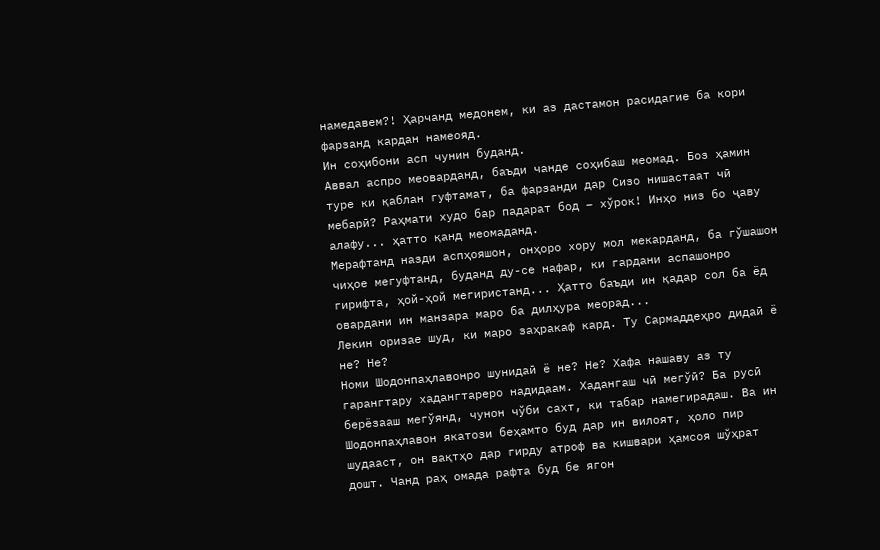намедавем?! Ҳарчанд медонем, ки аз дастамон расидагие ба кори фарзанд кардан намеояд.
Ин соҳибони асп чунин буданд.
Аввал аспро меоварданд, баъди чанде соҳибаш меомад. Боз ҳамин туре ки қаблан гуфтамат, ба фарзанди дар Сизо нишастаат чӣ мебарӣ? Раҳмати худо бар падарат бод – хўрок! Инҳо низ бо ҷаву алафу... ҳатто қанд меомаданд.
Мерафтанд назди аспҳояшон, онҳоро хору мол мекарданд, ба гўшашон чиҳое мегуфтанд, буданд ду-се нафар, ки гардани аспашонро гирифта, ҳой-ҳой мегиристанд... Ҳатто баъди ин қадар сол ба ёд овардани ин манзара маро ба дилҳура меорад...
Лекин оризае шуд, ки маро заҳракаф кард. Ту Сармаддеҳро дидаӣ ё не? Не?
Номи Шодонпаҳлавонро шунидаӣ ё не? Не? Хафа нашаву аз ту гарангтару хадангтареро надидаам. Хадангаш чӣ мегўӣ? Ба русӣ берёзааш мегўянд, чунон чўби сахт, ки табар намегирадаш. Ва ин Шодонпаҳлавон якатози беҳамто буд дар ин вилоят, ҳоло пир шудааст, он вақтҳо дар гирду атроф ва кишвари ҳамсоя шўҳрат дошт. Чанд раҳ омада рафта буд бе ягон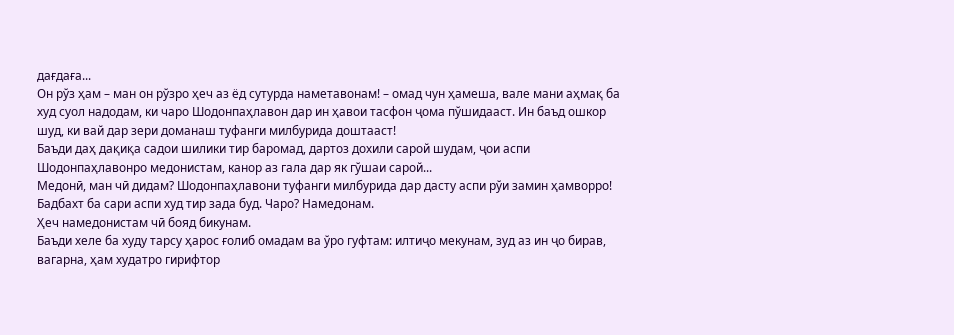дағдаға...
Он рўз ҳам – ман он рўзро ҳеч аз ёд сутурда наметавонам! – омад чун ҳамеша, вале мани аҳмақ ба худ суол надодам, ки чаро Шодонпаҳлавон дар ин ҳавои тасфон ҷома пўшидааст. Ин баъд ошкор шуд, ки вай дар зери доманаш туфанги милбурида доштааст!
Баъди даҳ дақиқа садои шилики тир баромад, дартоз дохили сарой шудам, ҷои аспи Шодонпаҳлавонро медонистам, канор аз гала дар як гўшаи сарой...
Медонӣ, ман чӣ дидам? Шодонпаҳлавони туфанги милбурида дар дасту аспи рўи замин ҳамворро! Бадбахт ба сари аспи худ тир зада буд. Чаро? Намедонам.
Ҳеч намедонистам чӣ бояд бикунам.
Баъди хеле ба худу тарсу ҳарос ғолиб омадам ва ўро гуфтам: илтиҷо мекунам, зуд аз ин ҷо бирав, вагарна, ҳам худатро гирифтор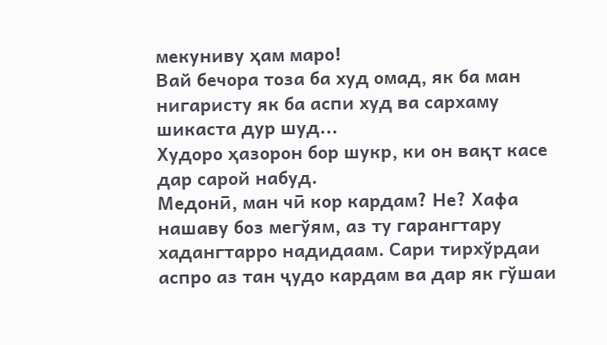мекуниву ҳам маро!
Вай бечора тоза ба худ омад, як ба ман нигаристу як ба аспи худ ва сархаму шикаста дур шуд...
Худоро ҳазорон бор шукр, ки он вақт касе дар сарой набуд.
Медонӣ, ман чӣ кор кардам? Не? Хафа нашаву боз мегўям, аз ту гарангтару хадангтарро надидаам. Сари тирхўрдаи аспро аз тан ҷудо кардам ва дар як гўшаи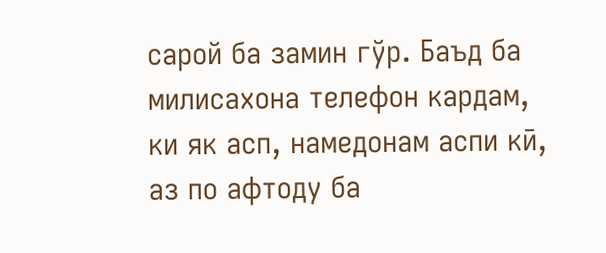сарой ба замин гўр. Баъд ба милисахона телефон кардам, ки як асп, намедонам аспи кӣ, аз по афтоду ба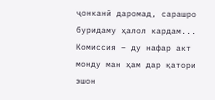ҷонканӣ даромад, сарашро буридаму ҳалол кардам...
Комиссия – ду нафар акт монду ман ҳам дар қатори эшон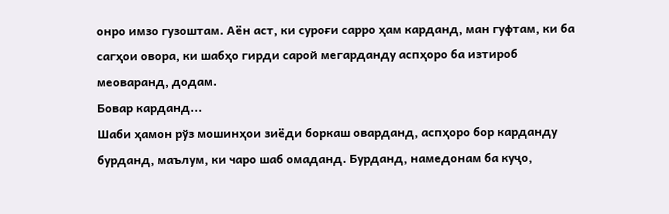онро имзо гузоштам. Аён аст, ки суроғи сарро ҳам карданд, ман гуфтам, ки ба сагҳои овора, ки шабҳо гирди сарой мегарданду аспҳоро ба изтироб меоваранд, додам.
Бовар карданд...
Шаби ҳамон рўз мошинҳои зиёди боркаш оварданд, аспҳоро бор карданду бурданд, маълум, ки чаро шаб омаданд. Бурданд, намедонам ба куҷо,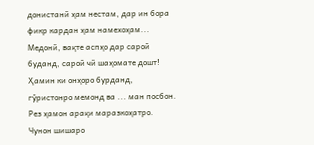донистанӣ ҳам нестам, дар ин бора фикр кардан ҳам намехоҳам...
Медонӣ, вақте аспҳо дар сарой буданд, сарой чӣ шаҳомате дошт! Ҳамин ки онҳоро бурданд, гўристонро мемонд ва ... ман посбон.
Рез ҳамон арақи маразкоҳатро. Чунон шишаро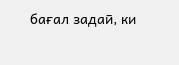бағал задаӣ, ки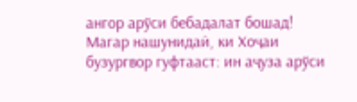ангор арўси бебадалат бошад! Магар нашунидаӣ, ки Хоҷаи бузургвор гуфтааст: ин аҷуза арўси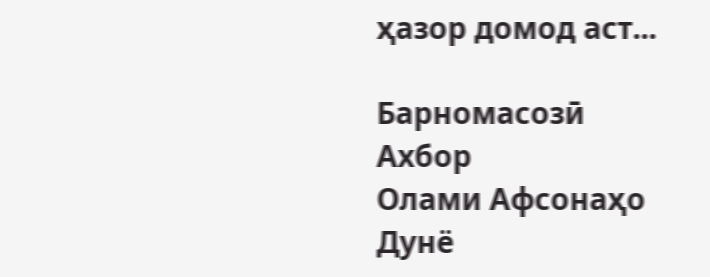ҳазор домод аст...

Барномасозӣ
Ахбор
Олами Афсонаҳо
Дунё